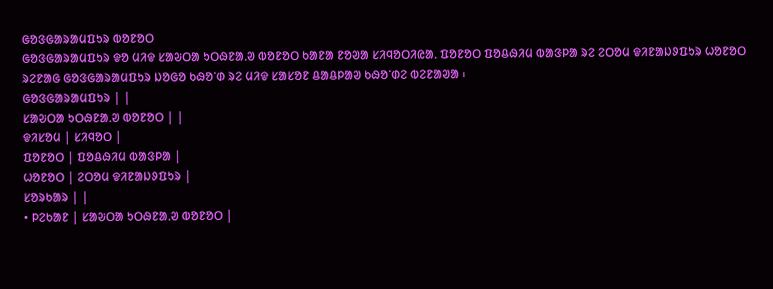ᱜᱚᱝᱜᱟᱨᱟᱢᱯᱩᱨ ᱵᱚᱱᱚᱛ
ᱜᱚᱝᱜᱟᱨᱟᱢᱯᱩᱨ ᱫᱚ ᱢᱤᱫ ᱥᱟᱶᱛᱟ ᱩᱛᱷᱱᱟᱹᱣ ᱵᱚᱱᱚᱛ ᱠᱟᱱᱟ ᱱᱚᱣᱟ ᱥᱤᱧᱚᱛᱤᱭᱟᱹ ᱯᱚᱱᱚᱛ ᱯᱚᱪᱷᱤᱢ ᱵᱟᱝᱞᱟ ᱨᱮ ᱮᱛᱚᱢ ᱫᱤᱱᱟᱡᱽᱯᱩᱨ ᱦᱚᱱᱚᱛ ᱨᱮᱱᱟᱜ ᱜᱚᱝᱜᱟᱨᱟᱢᱯᱩᱨ ᱡᱚᱜᱚ ᱠᱷᱚᱸᱰ ᱨᱮ ᱢᱤᱫ ᱥᱟᱥᱚᱱ ᱪᱟᱪᱞᱟᱣ ᱠᱷᱚᱸᱰᱮ ᱵᱮᱱᱟᱣᱟ ᱾
ᱜᱚᱝᱜᱟᱨᱟᱢᱯᱩᱨ | |
ᱥᱟᱶᱛᱟ ᱩᱛᱷᱱᱟᱹᱣ ᱵᱚᱱᱚᱛ | |
ᱫᱤᱥᱚᱢ | ᱥᱤᱧᱚᱛ |
ᱯᱚᱱᱚᱛ | ᱯᱚᱪᱷᱤᱢ ᱵᱟᱝᱞᱟ |
ᱦᱚᱱᱚᱛ | ᱮᱛᱚᱢ ᱫᱤᱱᱟᱡᱽᱯᱩᱨ |
ᱥᱚᱨᱠᱟᱨ | |
• ᱞᱮᱠᱟᱱ | ᱥᱟᱶᱛᱟ ᱩᱛᱷᱱᱟᱹᱣ ᱵᱚᱱᱚᱛ |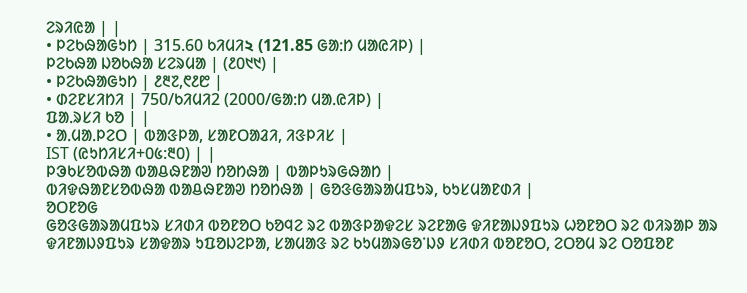ᱮᱨᱤᱭᱟ | |
• ᱞᱮᱠᱷᱟᱜᱩᱴ | 315.60 ᱠᱤᱢᱤ২ (121.85 ᱜᱟᱺᱴ ᱢᱟᱭᱤᱞ) |
ᱞᱮᱠᱷᱟ ᱡᱚᱠᱷᱟ ᱥᱮᱨᱢᱟ | (᱒᱐᱑᱑) |
• ᱞᱮᱠᱷᱟᱜᱩᱴ | ᱒᱓᱗,᱖᱒᱘ |
• ᱰᱮᱱᱥᱤᱴᱤ | 750/ᱠᱤᱢᱤ2 (2000/ᱜᱟᱺᱴ ᱢᱟᱹᱭᱤᱞ) |
ᱯᱟᱹᱨᱥᱤ ᱠᱚ | |
• ᱟᱹᱢᱟᱹᱞᱮᱛ | ᱵᱟᱝᱞᱟ, ᱥᱟᱱᱛᱟᱲᱤ, ᱤᱝᱞᱤᱥ |
IST (ᱭᱩᱴᱤᱥᱤ+᱐᱕:᱓᱐) | |
ᱞᱳᱠᱥᱚᱵᱷᱟ ᱵᱟᱪᱷᱱᱟᱣ ᱴᱚᱴᱷᱟ | ᱵᱟᱞᱩᱨᱜᱷᱟᱴ |
ᱵᱤᱫᱷᱟᱱᱥᱚᱵᱷᱟ ᱵᱟᱪᱷᱱᱟᱣ ᱴᱚᱴᱷᱟ | ᱜᱚᱝᱜᱟᱨᱟᱢᱯᱩᱨ, ᱠᱩᱥᱢᱟᱱᱰᱤ |
ᱚᱛᱱᱚᱜ
ᱜᱚᱝᱜᱟᱨᱟᱢᱯᱩᱨ ᱥᱤᱰᱤ ᱵᱚᱱᱚᱛ ᱠᱚᱧᱮ ᱨᱮ ᱵᱟᱝᱞᱟᱫᱮᱥ ᱨᱮᱱᱟᱜ ᱫᱤᱱᱟᱡᱽᱯᱩᱨ ᱦᱚᱱᱚᱛ ᱨᱮ ᱵᱤᱨᱟᱞ ᱟᱨ ᱫᱤᱱᱟᱡᱽᱯᱩᱨ ᱥᱟᱫᱟᱨ ᱩᱯᱚᱡᱮᱞᱟ, ᱥᱟᱢᱟᱝ ᱨᱮ ᱠᱩᱢᱟᱨᱜᱚᱸᱡᱽ ᱥᱤᱰᱤ ᱵᱚᱱᱚᱛ, ᱮᱛᱚᱢ ᱨᱮ ᱛᱚᱯᱚᱱ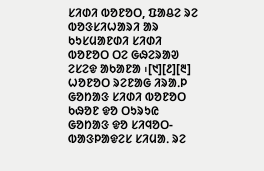ᱥᱤᱰᱤ ᱵᱚᱱᱚᱛ, ᱯᱟᱪᱮ ᱨᱮ ᱵᱚᱝᱥᱤᱦᱟᱨᱤ ᱟᱨ ᱠᱩᱥᱢᱟᱱᱰᱤ ᱥᱤᱰᱤ ᱵᱚᱱᱚᱛ ᱛᱮ ᱜᱷᱮᱨᱟᱣ ᱮᱥᱮᱫ ᱟᱠᱟᱱᱟ ᱾[᱑][᱒][᱓]
ᱦᱚᱱᱚᱛ ᱨᱮᱱᱟᱜ ᱤᱨᱟᱹᱞ ᱜᱚᱴᱟᱝ ᱥᱤᱰᱤ ᱵᱚᱱᱚᱛ ᱠᱷᱚᱱ ᱫᱚ ᱛᱩᱨᱩᱭ ᱜᱚᱴᱟᱝ ᱫᱚ ᱥᱤᱧᱚᱛ-ᱵᱟᱝᱞᱟᱫᱮᱥ ᱥᱤᱢᱟᱹ ᱨᱮ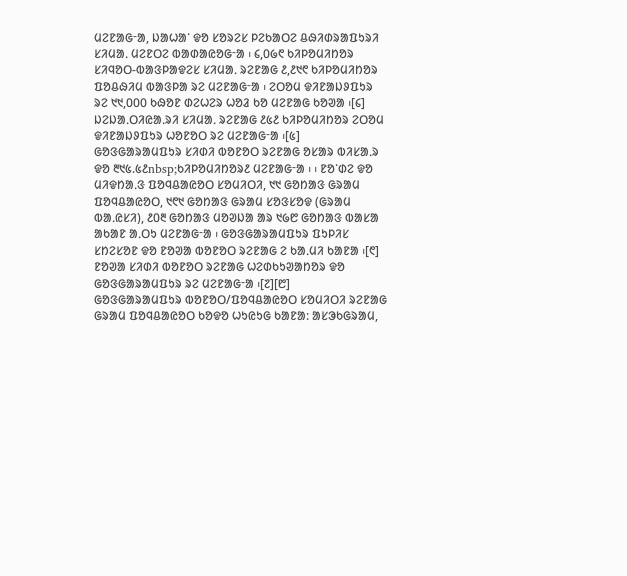ᱢᱮᱱᱟᱜᱼᱟ, ᱡᱟᱦᱟᱸ ᱫᱚ ᱥᱚᱨᱮᱥ ᱞᱮᱠᱟᱛᱮ ᱪᱷᱤᱰᱨᱟᱯᱩᱨᱤ ᱥᱤᱢᱟᱹ ᱢᱮᱱᱛᱮ ᱵᱟᱰᱟᱭᱚᱜᱼᱟ ᱾ ᱔,᱐᱙᱖ ᱠᱤᱞᱚᱢᱤᱴᱚᱨ ᱥᱤᱧᱚᱛ-ᱵᱟᱝᱞᱟᱫᱮᱥ ᱥᱤᱢᱟᱹ ᱨᱮᱱᱟᱜ ᱒,᱒᱑᱖ ᱠᱤᱞᱚᱢᱤᱴᱚᱨ ᱯᱚᱪᱷᱤᱢ ᱵᱟᱝᱞᱟ ᱨᱮ ᱢᱮᱱᱟᱜᱼᱟ ᱾ ᱮᱛᱚᱢ ᱫᱤᱱᱟᱡᱽᱯᱩᱨ ᱨᱮ ᱑᱑,᱐᱐᱐ ᱠᱷᱚᱱ ᱰᱮᱦᱮᱨ ᱦᱚᱲ ᱠᱚ ᱢᱮᱱᱟᱜ ᱠᱚᱣᱟ ᱾[᱔] ᱡᱮᱡᱟᱹᱛᱤᱭᱟᱹᱨᱤ ᱥᱤᱢᱟᱹ ᱨᱮᱱᱟᱜ ᱒᱕᱒ ᱠᱤᱞᱚᱢᱤᱴᱚᱨ ᱮᱛᱚᱢ ᱫᱤᱱᱟᱡᱽᱯᱩᱨ ᱦᱚᱱᱚᱛ ᱨᱮ ᱢᱮᱱᱟᱜᱼᱟ ᱾[᱕]
ᱜᱚᱝᱜᱟᱨᱟᱢᱯᱩᱨ ᱥᱤᱰᱤ ᱵᱚᱱᱚᱛ ᱨᱮᱱᱟᱜ ᱚᱥᱟᱨ ᱵᱤᱥᱟᱹᱨ ᱫᱚ ᱓᱑᱕.᱕᱒nbsp;ᱠᱤᱞᱚᱢᱤᱴᱚᱨ᱒ ᱢᱮᱱᱟᱜᱼᱟ ᱾ ᱾ ᱱᱚᱸᱰᱮ ᱫᱚ ᱢᱤᱫᱴᱟᱹᱝ ᱯᱚᱧᱪᱟᱭᱚᱛ ᱥᱚᱢᱤᱛᱤ, ᱑᱑ ᱜᱚᱴᱟᱝ ᱜᱨᱟᱢ ᱯᱚᱧᱪᱟᱭᱚᱛ, ᱑᱖᱑ ᱜᱚᱴᱟᱝ ᱜᱨᱟᱢ ᱥᱚᱝᱥᱚᱫ (ᱜᱨᱟᱢ ᱵᱟᱹᱭᱥᱤ), ᱒᱐᱓ ᱜᱚᱴᱟᱝ ᱢᱚᱣᱡᱟ ᱟᱨ ᱑᱙᱘ ᱜᱚᱴᱟᱝ ᱵᱟᱥᱟ ᱟᱠᱟᱱ ᱟᱹᱛᱩ ᱢᱮᱱᱟᱜᱼᱟ ᱾ ᱜᱚᱝᱜᱟᱨᱟᱢᱯᱩᱨ ᱯᱩᱞᱤᱥ ᱥᱴᱮᱥᱚᱱ ᱫᱚ ᱱᱚᱣᱟ ᱵᱚᱱᱚᱛ ᱨᱮᱱᱟᱜ ᱮ ᱠᱟᱹᱢᱤ ᱠᱟᱱᱟ ᱾[᱖] ᱱᱚᱣᱟ ᱥᱤᱰᱤ ᱵᱚᱱᱚᱛ ᱨᱮᱱᱟᱜ ᱦᱮᱰᱠᱩᱣᱟᱴᱚᱨ ᱫᱚ ᱜᱚᱝᱜᱟᱨᱟᱢᱯᱩᱨ ᱨᱮ ᱢᱮᱱᱟᱜᱼᱟ ᱾[᱗][᱘]
ᱜᱚᱝᱜᱟᱨᱟᱢᱯᱩᱨ ᱵᱚᱱᱚᱛ/ᱯᱚᱧᱪᱟᱭᱚᱛ ᱥᱚᱢᱤᱛᱤ ᱨᱮᱱᱟᱜ ᱜᱨᱟᱢ ᱯᱚᱧᱪᱟᱭᱚᱛ ᱠᱚᱫᱚ ᱦᱩᱭᱩᱜ ᱠᱟᱱᱟ: ᱟᱥᱳᱠᱜᱨᱟᱢ,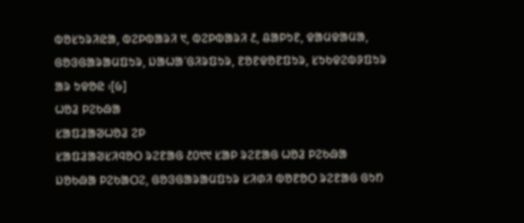ᱵᱚᱥᱩᱨᱤᱭᱟ, ᱵᱮᱞᱵᱟᱨᱤ ᱑, ᱵᱮᱞᱵᱟᱨᱤ ᱒, ᱪᱟᱞᱩᱱ, ᱫᱟᱢᱫᱟᱢᱟ, ᱜᱚᱝᱜᱟᱨᱟᱢᱯᱩᱨ, ᱡᱟᱦᱟᱸᱜᱤᱨᱯᱩᱨ, ᱱᱚᱱᱫᱚᱱᱯᱩᱨ, ᱥᱩᱠᱫᱮᱵᱽᱯᱩᱨ ᱟᱨ ᱩᱫᱚᱭ ᱾[᱙]
ᱦᱚᱲ ᱞᱮᱠᱷᱟ
ᱥᱟᱯᱲᱟᱣᱦᱚᱲ ᱮᱞ
ᱥᱟᱯᱲᱟᱣᱥᱤᱧᱚᱛ ᱨᱮᱱᱟᱜ ᱒᱐᱑᱑ ᱥᱟᱞ ᱨᱮᱱᱟᱜ ᱦᱚᱲ ᱞᱮᱠᱷᱟ ᱡᱚᱠᱷᱟ ᱞᱮᱠᱟᱛᱮ, ᱜᱚᱝᱜᱟᱨᱟᱢᱯᱩᱨ ᱥᱤᱰᱤ ᱵᱚᱱᱚᱛ ᱨᱮᱱᱟᱜ ᱜᱩᱴ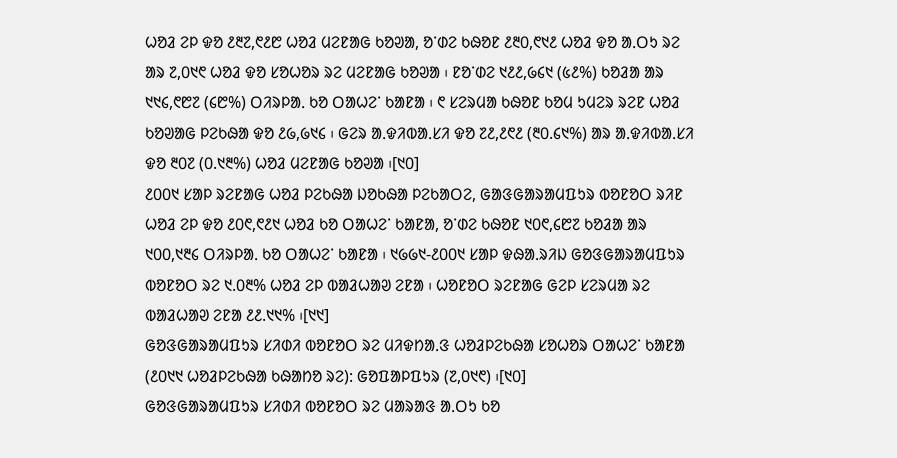ᱦᱚᱲ ᱮᱞ ᱫᱚ ᱒᱓᱗,᱖᱒᱘ ᱦᱚᱲ ᱢᱮᱱᱟᱜ ᱠᱚᱣᱟ, ᱚᱸᱰᱮ ᱠᱷᱚᱱ ᱒᱓᱐,᱖᱑᱒ ᱦᱚᱲ ᱫᱚ ᱟᱹᱛᱩ ᱨᱮ ᱟᱨ ᱗,᱐᱑᱖ ᱦᱚᱲ ᱫᱚ ᱥᱚᱦᱚᱨ ᱨᱮ ᱢᱮᱱᱟᱜ ᱠᱚᱣᱟ ᱾ ᱱᱚᱸᱰᱮ ᱑᱒᱒,᱙᱔᱑ (᱕᱒%) ᱠᱚᱲᱟ ᱟᱨ ᱑᱑᱔,᱖᱘᱗ (᱔᱘%) ᱛᱤᱨᱞᱟᱹ ᱠᱚ ᱛᱟᱦᱮᱸ ᱠᱟᱱᱟ ᱾ ᱖ ᱥᱮᱨᱢᱟ ᱠᱷᱚᱱ ᱠᱚᱢ ᱩᱢᱮᱨ ᱨᱮᱱ ᱦᱚᱲ ᱠᱚᱣᱟᱜ ᱞᱮᱠᱷᱟ ᱫᱚ ᱒᱙,᱙᱑᱔ ᱾ ᱜᱮᱨ ᱟᱹᱫᱤᱵᱟᱹᱥᱤ ᱫᱚ ᱗᱒,᱒᱖᱒ (᱓᱐.᱔᱑%) ᱟᱨ ᱟᱹᱫᱤᱵᱟᱹᱥᱤ ᱫᱚ ᱓᱐᱗ (᱐.᱑᱓%) ᱦᱚᱲ ᱢᱮᱱᱟᱜ ᱠᱚᱣᱟ ᱾[᱑᱐]
᱒᱐᱐᱑ ᱥᱟᱞ ᱨᱮᱱᱟᱜ ᱦᱚᱲ ᱞᱮᱠᱷᱟ ᱡᱚᱠᱷᱟ ᱞᱮᱠᱟᱛᱮ, ᱜᱟᱝᱜᱟᱨᱟᱢᱯᱩᱨ ᱵᱚᱱᱚᱛ ᱨᱤᱱ ᱦᱚᱲ ᱮᱞ ᱫᱚ ᱒᱐᱖,᱖᱒᱑ ᱦᱚᱲ ᱠᱚ ᱛᱟᱦᱮᱸ ᱠᱟᱱᱟ, ᱚᱸᱰᱮ ᱠᱷᱚᱱ ᱑᱐᱖,᱔᱘᱗ ᱠᱚᱲᱟ ᱟᱨ ᱑᱐᱐,᱑᱓᱔ ᱛᱤᱨᱞᱟᱹ ᱠᱚ ᱛᱟᱦᱮᱸ ᱠᱟᱱᱟ ᱾ ᱑᱙᱙᱑-᱒᱐᱐᱑ ᱥᱟᱞ ᱫᱷᱟᱹᱨᱤᱡ ᱜᱚᱝᱜᱟᱨᱟᱢᱯᱩᱨ ᱵᱚᱱᱚᱛ ᱨᱮ ᱑.᱐᱓% ᱦᱚᱲ ᱮᱞ ᱵᱟᱲᱦᱟᱣ ᱮᱱᱟ ᱾ ᱦᱚᱱᱚᱛ ᱨᱮᱱᱟᱜ ᱜᱮᱞ ᱥᱮᱨᱢᱟ ᱨᱮ ᱵᱟᱲᱦᱟᱣ ᱮᱱᱟ ᱒᱒.᱑᱑% ᱾[᱑᱑]
ᱜᱚᱝᱜᱟᱨᱟᱢᱯᱩᱨ ᱥᱤᱰᱤ ᱵᱚᱱᱚᱛ ᱨᱮ ᱢᱤᱫᱴᱟᱹᱝ ᱦᱚᱲᱞᱮᱠᱷᱟ ᱥᱚᱦᱚᱨ ᱛᱟᱦᱮᱸ ᱠᱟᱱᱟ (᱒᱐᱑᱑ ᱦᱚᱲᱞᱮᱠᱷᱟ ᱠᱷᱟᱴᱚ ᱨᱮ): ᱜᱚᱯᱟᱞᱯᱩᱨ (᱗,᱐᱑᱖) ᱾[᱑᱐]
ᱜᱚᱝᱜᱟᱨᱟᱢᱯᱩᱨ ᱥᱤᱰᱤ ᱵᱚᱱᱚᱛ ᱨᱮ ᱢᱟᱨᱟᱝ ᱟᱹᱛᱩ ᱠᱚ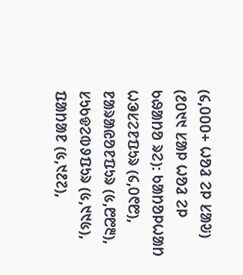(᱔,᱐᱐᱐+ ᱦᱚᱲ ᱮᱞ ᱥᱟᱶ) (᱒᱐᱑᱑ ᱥᱟᱞ ᱦᱚᱲ ᱮᱞ ᱠᱷᱟᱴᱚ ᱨᱮ): ᱠᱟᱴᱚᱞᱦᱟᱴ ᱦᱳᱥᱮᱱᱯᱩᱨ (᱔,᱐᱖᱘), ᱱᱟᱨᱟᱭᱚᱱᱯᱩᱨ (᱕,᱘᱘᱓), ᱥᱩᱠᱫᱮᱵᱽᱯᱩᱨ (᱕,᱑᱑᱕), ᱯᱟᱴᱟᱱ (᱕,᱑᱒᱗),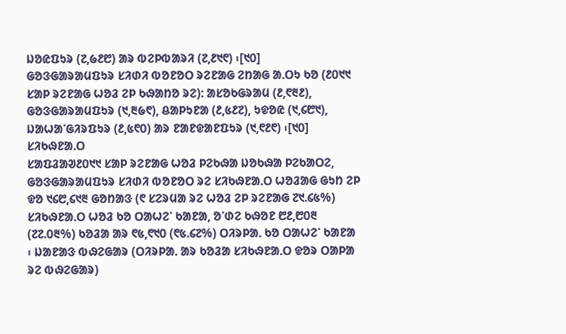ᱡᱚᱭᱯᱩᱨ (᱗,᱙᱒᱘) ᱟᱨ ᱵᱮᱞᱵᱟᱨᱤ (᱗,᱒᱑᱖) ᱾[᱑᱐]
ᱜᱚᱝᱜᱟᱨᱟᱢᱯᱩᱨ ᱥᱤᱰᱤ ᱵᱚᱱᱚᱛ ᱨᱮᱱᱟᱜ ᱮᱴᱟᱜ ᱟᱹᱛᱩ ᱠᱚ (᱒᱐᱑᱑ ᱥᱟᱞ ᱨᱮᱱᱟᱜ ᱦᱚᱲ ᱮᱞ ᱠᱷᱟᱴᱚ ᱨᱮ): ᱟᱥᱚᱠᱜᱨᱟᱢ (᱒,᱖᱓᱒), ᱜᱚᱝᱜᱟᱨᱟᱢᱯᱩᱨ (᱑,᱓᱙᱖), ᱪᱟᱞᱩᱱᱟ (᱒,᱕᱒᱗), ᱩᱫᱚᱭ (᱑,᱔᱘᱑), ᱡᱟᱦᱟᱸᱜᱤᱨᱯᱩᱨ (᱒,᱕᱖᱐) ᱟᱨ ᱱᱟᱱᱫᱟᱱᱯᱩᱨ (᱑,᱖᱒᱖) ᱾[᱑᱐]
ᱥᱤᱠᱷᱱᱟᱹᱛ
ᱥᱟᱯᱲᱟᱣ᱒᱐᱑᱑ ᱥᱟᱞ ᱨᱮᱱᱟᱜ ᱦᱚᱲ ᱞᱮᱠᱷᱟ ᱡᱚᱠᱷᱟ ᱞᱮᱠᱟᱛᱮ, ᱜᱚᱝᱜᱟᱨᱟᱢᱯᱩᱨ ᱥᱤᱰᱤ ᱵᱚᱱᱚᱛ ᱨᱮ ᱥᱤᱠᱷᱱᱟᱹᱛ ᱦᱚᱲᱟᱜ ᱜᱩᱴ ᱮᱞ ᱫᱚ ᱑᱔᱘,᱔᱑᱓ ᱜᱚᱴᱟᱝ (᱖ ᱥᱮᱨᱢᱟ ᱨᱮ ᱦᱚᱲ ᱮᱞ ᱨᱮᱱᱟᱜ ᱗᱑.᱔᱕%) ᱥᱤᱠᱷᱱᱟᱹᱛ ᱦᱚᱲ ᱠᱚ ᱛᱟᱦᱮᱸ ᱠᱟᱱᱟ, ᱚᱸᱰᱮ ᱠᱷᱚᱱ ᱘᱒,᱘᱐᱓ (᱗᱗.᱐᱓%) ᱠᱚᱲᱟ ᱟᱨ ᱖᱕,᱖᱑᱐ (᱖᱕.᱔᱗%) ᱛᱤᱨᱞᱟᱹ ᱠᱚ ᱛᱟᱦᱮᱸ ᱠᱟᱱᱟ ᱾ ᱡᱟᱱᱟᱝ ᱵᱷᱮᱜᱟᱨ (ᱛᱤᱨᱞᱟᱹ ᱟᱨ ᱠᱚᱲᱟ ᱥᱤᱠᱷᱱᱟᱹᱛ ᱫᱚᱨ ᱛᱟᱞᱟ ᱨᱮ ᱵᱷᱮᱜᱟᱨ)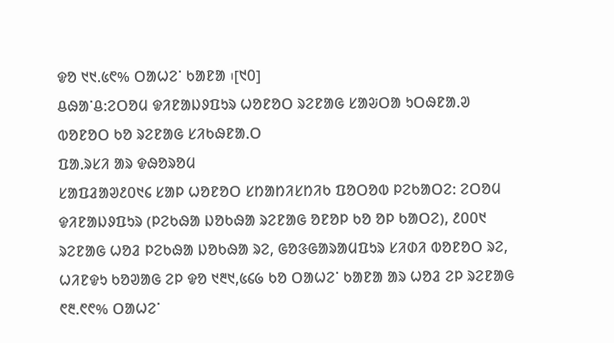ᱫᱚ ᱑᱑.᱕᱖% ᱛᱟᱦᱮᱸ ᱠᱟᱱᱟ ᱾[᱑᱐]
ᱪᱷᱟᱸᱪ:ᱮᱛᱚᱢ ᱫᱤᱱᱟᱡᱽᱯᱩᱨ ᱦᱚᱱᱚᱛ ᱨᱮᱱᱟᱜ ᱥᱟᱶᱛᱟ ᱩᱛᱷᱱᱟᱹᱣ ᱵᱚᱱᱚᱛ ᱠᱚ ᱨᱮᱱᱟᱜ ᱥᱤᱠᱷᱱᱟᱹᱛ
ᱯᱟᱹᱨᱥᱤ ᱟᱨ ᱫᱷᱚᱨᱚᱢ
ᱥᱟᱯᱲᱟᱣ᱒᱐᱑᱔ ᱥᱟᱞ ᱦᱚᱱᱚᱛ ᱥᱴᱟᱴᱤᱥᱴᱤᱠ ᱯᱚᱛᱚᱵ ᱞᱮᱠᱟᱛᱮ: ᱮᱛᱚᱢ ᱫᱤᱱᱟᱡᱽᱯᱩᱨ (ᱞᱮᱠᱷᱟ ᱡᱚᱠᱷᱟ ᱨᱮᱱᱟᱜ ᱚᱱᱚᱞ ᱠᱚ ᱚᱞ ᱠᱟᱛᱮ), ᱒᱐᱐᱑ ᱨᱮᱱᱟᱜ ᱦᱚᱲ ᱞᱮᱠᱷᱟ ᱡᱚᱠᱷᱟ ᱨᱮ, ᱜᱚᱝᱜᱟᱨᱟᱢᱯᱩᱨ ᱥᱤᱰᱤ ᱵᱚᱱᱚᱛ ᱨᱮ, ᱦᱤᱱᱫᱩ ᱠᱚᱣᱟᱜ ᱮᱞ ᱫᱚ ᱑᱓᱑,᱕᱔᱙ ᱠᱚ ᱛᱟᱦᱮᱸ ᱠᱟᱱᱟ ᱟᱨ ᱦᱚᱲ ᱮᱞ ᱨᱮᱱᱟᱜ ᱖᱓.᱖᱖% ᱛᱟᱦᱮᱸ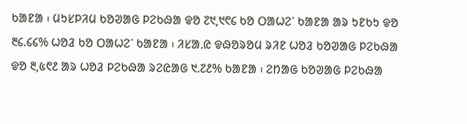ᱠᱟᱱᱟ ᱾ ᱢᱩᱥᱞᱤᱢ ᱠᱚᱣᱟᱜ ᱞᱮᱠᱷᱟ ᱫᱚ ᱗᱑,᱑᱖᱔ ᱠᱚ ᱛᱟᱦᱮᱸ ᱠᱟᱱᱟ ᱟᱨ ᱩᱱᱠᱩ ᱫᱚ ᱓᱔.᱔᱔% ᱦᱚᱲ ᱠᱚ ᱛᱟᱦᱮᱸ ᱠᱟᱱᱟ ᱾ ᱤᱥᱟᱹᱭ ᱫᱷᱚᱨᱚᱢ ᱨᱤᱱ ᱦᱚᱲ ᱠᱚᱣᱟᱜ ᱞᱮᱠᱷᱟ ᱫᱚ ᱓,᱕᱖᱒ ᱟᱨ ᱦᱚᱲ ᱞᱮᱠᱷᱟ ᱨᱮᱭᱟᱜ ᱑.᱗᱒% ᱠᱟᱱᱟ ᱾ ᱮᱴᱟᱜ ᱠᱚᱣᱟᱜ ᱞᱮᱠᱷᱟ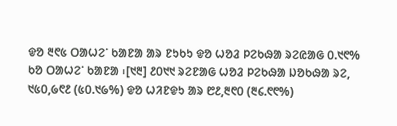ᱫᱚ ᱓᱖᱕ ᱛᱟᱦᱮᱸ ᱠᱟᱱᱟ ᱟᱨ ᱱᱩᱠᱩ ᱫᱚ ᱦᱚᱲ ᱞᱮᱠᱷᱟ ᱨᱮᱭᱟᱜ ᱐.᱑᱖% ᱠᱚ ᱛᱟᱦᱮᱸ ᱠᱟᱱᱟ ᱾[᱑᱓] ᱒᱐᱑᱑ ᱨᱮᱱᱟᱜ ᱦᱚᱲ ᱞᱮᱠᱷᱟ ᱡᱚᱠᱷᱟ ᱨᱮ, ᱑᱕᱐,᱙᱖᱒ (᱕᱐.᱑᱙%) ᱫᱚ ᱦᱤᱱᱫᱩ ᱟᱨ ᱘᱒,᱓᱖᱐ (᱓᱔.᱖᱖%)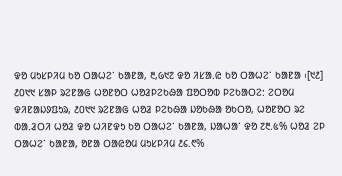ᱫᱚ ᱢᱩᱥᱞᱤᱢ ᱠᱚ ᱛᱟᱦᱮᱸ ᱠᱟᱱᱟ, ᱓,᱙᱑᱗ ᱫᱚ ᱤᱥᱟᱹᱭ ᱠᱚ ᱛᱟᱦᱮᱸ ᱠᱟᱱᱟ ᱾[᱑᱒]
᱒᱐᱑᱑ ᱥᱟᱞ ᱨᱮᱱᱟᱜ ᱦᱚᱱᱚᱛ ᱦᱚᱲᱞᱮᱠᱷᱟ ᱯᱚᱛᱚᱵ ᱞᱮᱠᱟᱛᱮ: ᱮᱛᱚᱢ ᱫᱤᱱᱟᱡᱽᱯᱩᱨ, ᱒᱐᱑᱑ ᱨᱮᱱᱟᱜ ᱦᱚᱲ ᱞᱮᱠᱷᱟ ᱡᱚᱠᱷᱟ ᱚᱠᱛᱚ, ᱦᱚᱱᱚᱛ ᱨᱮ ᱵᱟᱹᱲᱛᱤ ᱦᱚᱲ ᱫᱚ ᱦᱤᱱᱫᱩ ᱠᱚ ᱛᱟᱦᱮᱸ ᱠᱟᱱᱟ, ᱡᱟᱦᱟᱸ ᱫᱚ ᱗᱓.᱕% ᱦᱚᱲ ᱮᱞ ᱛᱟᱦᱮᱸ ᱠᱟᱱᱟ, ᱚᱱᱟ ᱛᱟᱭᱚᱢ ᱢᱩᱥᱞᱤᱢ ᱒᱔.᱖%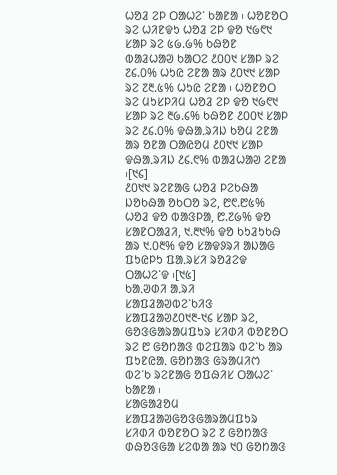ᱦᱚᱲ ᱮᱞ ᱛᱟᱦᱮᱸ ᱠᱟᱱᱟ ᱾ ᱦᱚᱱᱚᱛ ᱨᱮ ᱦᱤᱱᱫᱩ ᱦᱚᱲ ᱮᱞ ᱫᱚ ᱑᱙᱖᱑ ᱥᱟᱞ ᱨᱮ ᱕᱙.᱙% ᱠᱷᱚᱱ ᱵᱟᱲᱦᱟᱣ ᱠᱟᱛᱮ ᱒᱐᱐᱑ ᱥᱟᱞ ᱨᱮ ᱗᱔.᱐% ᱦᱩᱭ ᱮᱱᱟ ᱟᱨ ᱒᱐᱑᱑ ᱥᱟᱞ ᱨᱮ ᱗᱓.᱕% ᱦᱩᱭ ᱮᱱᱟ ᱾ ᱦᱚᱱᱚᱛ ᱨᱮ ᱢᱩᱥᱞᱤᱢ ᱦᱚᱲ ᱮᱞ ᱫᱚ ᱑᱙᱖᱑ ᱥᱟᱞ ᱨᱮ ᱓᱙.᱔% ᱠᱷᱚᱱ ᱒᱐᱐᱑ ᱥᱟᱞ ᱨᱮ ᱒᱔.᱐% ᱫᱷᱟᱹᱨᱤᱡ ᱠᱚᱢ ᱮᱱᱟ ᱟᱨ ᱚᱱᱟ ᱛᱟᱭᱚᱢ ᱒᱐᱑᱑ ᱥᱟᱞ ᱫᱷᱟᱹᱨᱤᱡ ᱒᱔.᱖% ᱵᱟᱲᱦᱟᱣ ᱮᱱᱟ ᱾[᱑᱔]
᱒᱐᱑᱑ ᱨᱮᱱᱟᱜ ᱦᱚᱲ ᱞᱮᱠᱷᱟ ᱡᱚᱠᱷᱟ ᱚᱠᱛᱚ ᱨᱮ, ᱘᱖.᱘᱕% ᱦᱚᱲ ᱫᱚ ᱵᱟᱝᱞᱟ, ᱘.᱗᱙% ᱫᱚ ᱥᱟᱱᱛᱟᱲᱤ, ᱑.᱓᱑% ᱫᱚ ᱠᱩᱲᱩᱠᱷ ᱟᱨ ᱑.᱐᱓% ᱫᱚ ᱥᱟᱫᱽᱨᱤ ᱟᱡᱟᱜ ᱯᱩᱭᱞᱩ ᱯᱟᱹᱨᱥᱤ ᱨᱚᱲᱮᱫ ᱛᱟᱦᱮᱸᱫ ᱾[᱑᱕]
ᱠᱟᱹᱣᱰᱤ ᱟᱹᱨᱤ
ᱥᱟᱯᱲᱟᱣᱵᱮᱸᱠᱤᱝ
ᱥᱟᱯᱲᱟᱣ᱒᱐᱑᱓-᱑᱔ ᱥᱟᱞ ᱨᱮ, ᱜᱚᱝᱜᱟᱨᱟᱢᱯᱩᱨ ᱥᱤᱰᱤ ᱵᱚᱱᱚᱛ ᱨᱮ ᱘ ᱜᱚᱴᱟᱝ ᱵᱮᱯᱟᱨ ᱵᱮᱸᱠ ᱟᱨ ᱯᱩᱱᱭᱟᱹ ᱜᱚᱴᱟᱝ ᱜᱨᱟᱢᱤᱬ ᱵᱮᱸᱠ ᱨᱮᱱᱟᱜ ᱚᱯᱷᱤᱥ ᱛᱟᱦᱮᱸ ᱠᱟᱱᱟ ᱾
ᱥᱟᱜᱟᱲᱚᱢ
ᱥᱟᱯᱲᱟᱣᱜᱚᱝᱜᱟᱨᱟᱢᱯᱩᱨ ᱥᱤᱰᱤ ᱵᱚᱱᱚᱛ ᱨᱮ ᱗ ᱜᱚᱴᱟᱝ ᱰᱷᱚᱝᱜᱟ ᱥᱮᱵᱟ ᱟᱨ ᱑᱐ ᱜᱚᱴᱟᱝ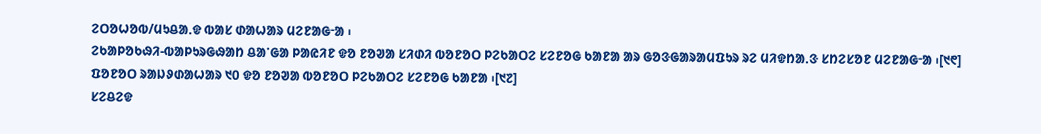ᱮᱛᱚᱦᱚᱵ/ᱢᱩᱪᱟᱹᱫ ᱵᱟᱥ ᱰᱟᱦᱟᱨ ᱢᱮᱱᱟᱜᱼᱟ ᱾
ᱮᱠᱟᱞᱚᱠᱷᱤ-ᱵᱟᱞᱩᱨᱜᱷᱟᱴ ᱪᱟᱸᱜᱟ ᱞᱟᱭᱤᱱ ᱫᱚ ᱱᱚᱣᱟ ᱥᱤᱰᱤ ᱵᱚᱱᱚᱛ ᱞᱮᱠᱟᱛᱮ ᱥᱮᱱᱚᱜ ᱠᱟᱱᱟ ᱟᱨ ᱜᱚᱝᱜᱟᱨᱟᱢᱯᱩᱨ ᱨᱮ ᱢᱤᱫᱴᱟᱹᱝ ᱥᱴᱮᱥᱚᱱ ᱢᱮᱱᱟᱜᱼᱟ ᱾[᱑᱖]
ᱯᱚᱱᱚᱛ ᱨᱟᱡᱽᱰᱟᱦᱟᱨ ᱑᱐ ᱫᱚ ᱱᱚᱣᱟ ᱵᱚᱱᱚᱛ ᱞᱮᱠᱟᱛᱮ ᱥᱮᱱᱚᱜ ᱠᱟᱱᱟ ᱾[᱑᱗]
ᱥᱮᱪᱮᱫ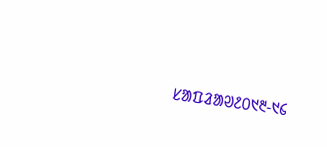ᱥᱟᱯᱲᱟᱣ᱒᱐᱑᱓-᱑᱔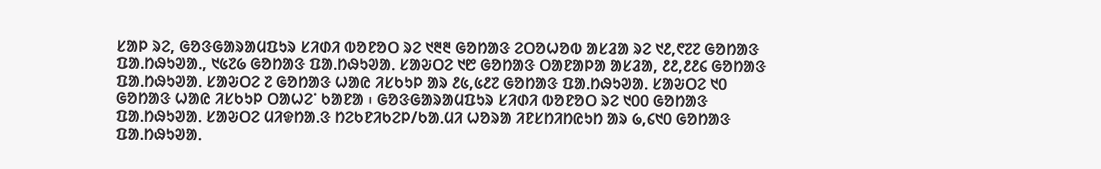ᱥᱟᱞ ᱨᱮ, ᱜᱚᱝᱜᱟᱨᱟᱢᱯᱩᱨ ᱥᱤᱰᱤ ᱵᱚᱱᱚᱛ ᱨᱮ ᱑᱓᱓ ᱜᱚᱴᱟᱝ ᱮᱛᱚᱦᱚᱵ ᱟᱥᱲᱟ ᱨᱮ ᱑᱒,᱖᱗᱗ ᱜᱚᱴᱟᱝ ᱯᱟᱹᱴᱷᱩᱣᱟᱹ, ᱑᱕᱗᱙ ᱜᱚᱴᱟᱝ ᱯᱟᱹᱴᱷᱩᱣᱟᱹ ᱥᱟᱶᱛᱮ ᱑᱘ ᱜᱚᱴᱟᱝ ᱛᱟᱱᱟᱞᱟ ᱟᱥᱲᱟ, ᱒᱒,᱒᱒᱔ ᱜᱚᱴᱟᱝ ᱯᱟᱹᱴᱷᱩᱣᱟᱹ ᱥᱟᱶᱛᱮ ᱗ ᱜᱚᱴᱟᱝ ᱦᱟᱭ ᱤᱥᱠᱩᱞ ᱟᱨ ᱒᱕,᱕᱒᱗ ᱜᱚᱴᱟᱝ ᱯᱟᱹᱴᱷᱩᱣᱟᱹ ᱥᱟᱶᱛᱮ ᱑᱐ ᱜᱚᱴᱟᱝ ᱦᱟᱭ ᱤᱥᱠᱩᱞ ᱛᱟᱦᱮᱸ ᱠᱟᱱᱟ ᱾ ᱜᱚᱝᱜᱟᱨᱟᱢᱯᱩᱨ ᱥᱤᱰᱤ ᱵᱚᱱᱚᱛ ᱨᱮ ᱑᱐᱐ ᱜᱚᱴᱟᱝ ᱯᱟᱹᱴᱷᱩᱣᱟᱹ ᱥᱟᱶᱛᱮ ᱢᱤᱫᱴᱟᱹᱝ ᱴᱮᱠᱱᱤᱠᱮᱞ/ᱠᱟᱹᱢᱤ ᱦᱚᱨᱟ ᱤᱱᱥᱴᱤᱴᱭᱩᱴ ᱟᱨ ᱙,᱔᱑᱐ ᱜᱚᱴᱟᱝ ᱯᱟᱹᱴᱷᱩᱣᱟᱹ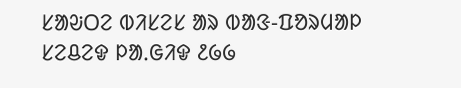ᱥᱟᱶᱛᱮ ᱵᱤᱥᱮᱥ ᱟᱨ ᱵᱟᱝ-ᱯᱚᱨᱢᱟᱞ ᱥᱮᱪᱮᱫ ᱞᱟᱹᱜᱤᱫ ᱒᱙᱙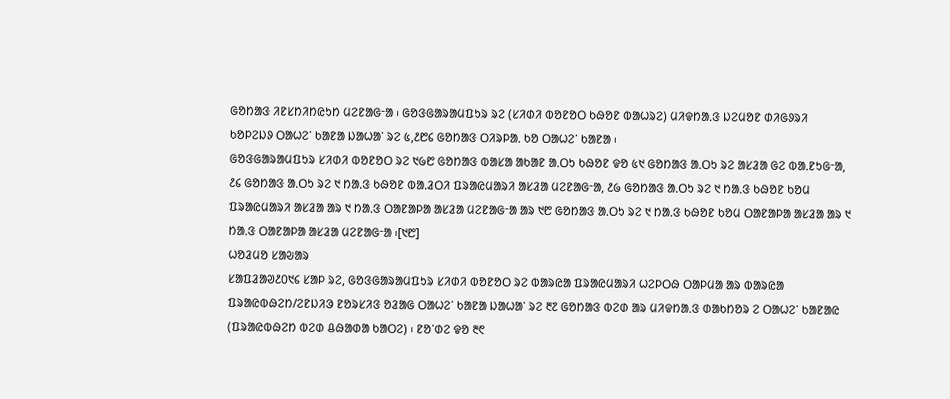ᱜᱚᱴᱟᱝ ᱤᱱᱥᱴᱤᱴᱭᱩᱴ ᱢᱮᱱᱟᱜᱼᱟ ᱾ ᱜᱚᱝᱜᱟᱨᱟᱢᱯᱩᱨ ᱨᱮ (ᱥᱤᱰᱤ ᱵᱚᱱᱚᱛ ᱠᱷᱚᱱ ᱵᱟᱦᱨᱮ) ᱢᱤᱫᱴᱟᱹᱝ ᱡᱮᱢᱚᱱ ᱰᱤᱜᱽᱨᱤ ᱠᱚᱞᱮᱡᱽ ᱛᱟᱦᱮᱸ ᱠᱟᱱᱟ ᱡᱟᱦᱟᱸ ᱨᱮ ᱕,᱒᱘᱔ ᱜᱚᱴᱟᱝ ᱛᱤᱨᱞᱟᱹ ᱠᱚ ᱛᱟᱦᱮᱸ ᱠᱟᱱᱟ ᱾
ᱜᱚᱝᱜᱟᱨᱟᱢᱯᱩᱨ ᱥᱤᱰᱤ ᱵᱚᱱᱚᱛ ᱨᱮ ᱑᱙᱘ ᱜᱚᱴᱟᱝ ᱵᱟᱥᱟ ᱟᱠᱟᱱ ᱟᱹᱛᱩ ᱠᱷᱚᱱ ᱫᱚ ᱕᱑ ᱜᱚᱴᱟᱝ ᱟᱹᱛᱩ ᱨᱮ ᱟᱥᱲᱟ ᱜᱮ ᱵᱟᱹᱱᱩᱜᱼᱟ, ᱒᱔ ᱜᱚᱴᱟᱝ ᱟᱹᱛᱩ ᱨᱮ ᱑ ᱴᱟᱹᱝ ᱠᱷᱚᱱ ᱵᱟᱹᱲᱛᱤ ᱯᱨᱟᱭᱢᱟᱨᱤ ᱟᱥᱲᱟ ᱢᱮᱱᱟᱜᱼᱟ, ᱒᱙ ᱜᱚᱴᱟᱝ ᱟᱹᱛᱩ ᱨᱮ ᱑ ᱴᱟᱹᱝ ᱠᱷᱚᱱ ᱠᱚᱢ ᱯᱨᱟᱭᱢᱟᱨᱤ ᱟᱥᱲᱟ ᱟᱨ ᱑ ᱴᱟᱹᱝ ᱛᱟᱱᱟᱞᱟ ᱟᱥᱲᱟ ᱢᱮᱱᱟᱜᱼᱟ ᱟᱨ ᱑᱘ ᱜᱚᱴᱟᱝ ᱟᱹᱛᱩ ᱨᱮ ᱑ ᱴᱟᱹᱝ ᱠᱷᱚᱱ ᱠᱚᱢ ᱛᱟᱱᱟᱞᱟ ᱟᱥᱲᱟ ᱟᱨ ᱑ ᱴᱟᱹᱝ ᱛᱟᱱᱟᱞᱟ ᱟᱥᱲᱟ ᱢᱮᱱᱟᱜᱼᱟ ᱾[᱑᱘]
ᱦᱚᱲᱢᱚ ᱥᱟᱶᱟᱨ
ᱥᱟᱯᱲᱟᱣ᱒᱐᱑᱔ ᱥᱟᱞ ᱨᱮ, ᱜᱚᱝᱜᱟᱨᱟᱢᱯᱩᱨ ᱥᱤᱰᱤ ᱵᱚᱱᱚᱛ ᱨᱮ ᱵᱟᱨᱭᱟ ᱯᱨᱟᱭᱢᱟᱨᱤ ᱦᱮᱞᱛᱷ ᱛᱟᱞᱢᱟ ᱟᱨ ᱵᱟᱨᱭᱟ ᱯᱨᱟᱭᱵᱷᱮᱴ/ᱮᱱᱡᱤᱳ ᱱᱚᱨᱥᱤᱝ ᱚᱲᱟᱜ ᱛᱟᱦᱮᱸ ᱠᱟᱱᱟ ᱡᱟᱦᱟᱸ ᱨᱮ ᱓᱗ ᱜᱚᱴᱟᱝ ᱵᱮᱰ ᱟᱨ ᱢᱤᱫᱴᱟᱹᱝ ᱰᱟᱠᱴᱚᱨ ᱮ ᱛᱟᱦᱮᱸ ᱠᱟᱱᱟᱭ (ᱯᱨᱟᱭᱵᱷᱮᱴ ᱵᱮᱰ ᱪᱷᱟᱰᱟ ᱠᱟᱛᱮ) ᱾ ᱱᱚᱸᱰᱮ ᱫᱚ ᱓᱖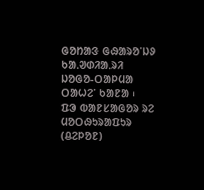ᱜᱚᱴᱟᱝ ᱜᱷᱟᱨᱚᱸᱡᱽ ᱠᱟᱹᱣᱰᱤᱟᱹᱨᱤ ᱡᱚᱜᱚ-ᱛᱟᱞᱢᱟ ᱛᱟᱦᱮᱸ ᱠᱟᱱᱟ ᱾
ᱯᱳ ᱵᱟᱱᱥᱟᱜᱚᱨ ᱨᱮ ᱢᱚᱛᱷᱩᱨᱟᱯᱩᱨ (ᱪᱮᱞᱚᱱ)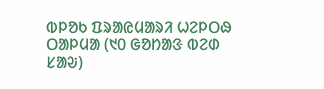ᱵᱞᱚᱠ ᱯᱨᱟᱭᱢᱟᱨᱤ ᱦᱮᱞᱛᱷ ᱛᱟᱞᱢᱟ (᱑᱐ ᱜᱚᱴᱟᱝ ᱵᱮᱰ ᱥᱟᱶ)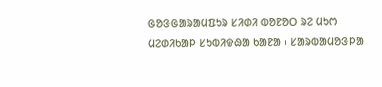ᱜᱚᱝᱜᱟᱨᱟᱢᱯᱩᱨ ᱥᱤᱰᱤ ᱵᱚᱱᱚᱛ ᱨᱮ ᱢᱩᱬ ᱢᱮᱰᱤᱠᱟᱞ ᱥᱩᱵᱤᱫᱷᱟ ᱠᱟᱱᱟ ᱾ ᱥᱟᱨᱵᱟᱢᱚᱝᱞᱟ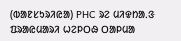(ᱵᱟᱱᱥᱩᱨᱤᱭᱟ) PHC ᱨᱮ ᱢᱤᱫᱴᱟᱹᱝ ᱯᱨᱟᱭᱢᱟᱨᱤ ᱦᱮᱞᱛᱷ ᱛᱟᱞᱢᱟ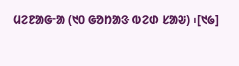ᱢᱮᱱᱟᱜᱼᱟ (᱑᱐ ᱜᱚᱴᱟᱝ ᱵᱮᱰ ᱥᱟᱶ) ᱾[᱑᱙]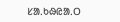ᱥᱟᱹᱠᱷᱭᱟᱹᱛ